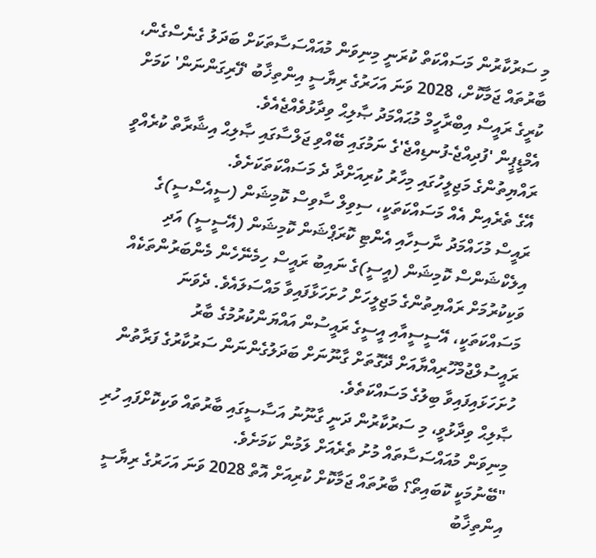މި ސަރުކާރުން މަސައްކަތް ކުރަނީ މިނިވަން މުއައްސަސާތަކަށް ބަދަލު ގެނެސްގެން، ބާރުތައް ޖަމާކޮށް، 2028 ވަނަ އަހަރުގެ ރިޔާސީ އިންތިޚާބު 'ފޭރިގަންނަން' ކަމަށް ކުރީގެ ރައީސް އިބްރާހީމް މުޙައްމަދު ޞާލިޙް ވިދާޅުވެއްޖެއެވެ.
އެމްޑީޕީން 'ފުދިއްޖެ-ފުނޑިއްޖެ'ގެ ނަމުގައި ބޭއްވި ޖަލްސާގައި ޞާލިޙް އިޝާރާތް ކުރެއްވީ ރައްޔިތުންގެ މަޖިލީހުގައި މިހާރު ކުރިއަށްދާ ދެ މަސައްކަތަކަށެވެ.
އޭގެ ތެރެއިން އެއް މަސައްކަތަކީ، ސިވިލް ސާވިސް ކޮމިޝަން (ސީއެސްސީ)ގެ ރައީސް މުހައްމަދު ނާސިހާއި އެންޓި ކޮރަޕްޝަން ކޮމިޝަން (އޭސީސީ) އަދި އިލެކްޝަންސް ކޮމިޝަން (އީސީ)ގެ ނައިބު ރައީސް ހިމެނޭހެން މެންބަރުންތަކެއް ވަކިކުރުމަށް ރައްޔިތުންގެ މަޖިލީހަށް ހުށަހަޅާފައިވާ މައްސަލައެވެ. ދެވަނަ މަސައްކަތަކީ، އޭސީސީއާއި އީސީގެ ރައީސުން އައްޔަންކުރުމުގެ ބާރު ރައީސުލްޖުމްހޫރިއްޔާއަށް ދޭގޮތަށް ގާނޫނަށް ބަދަލުގެންނަން ސަރުކާރުގެ ފަރާތުން ހުށަހަޅައިފައިވާ ބިލުގެ މަސައްކަތެވެ.
ޞާލިޙް ވިދާޅުވީ، މި ސަރުކާރުން ދަނީ ގާނޫނު އަސާސީގައި ބާރުތައް ވަކިކޮށްފައި ހުރި މިނިވަން މުއައްސަސާތައް މުށު ތެރެއަށް ލަމުން ކަމަށެވެ.
"ބޭނުމަކީ ކޮބައިތޯ؟ ބާރުތައް ޖަމާކޮށް ކުރިއަށް އޮތް 2028 ވަނަ އަހަރުގެ ރިޔާސީ އިންތިޚާބު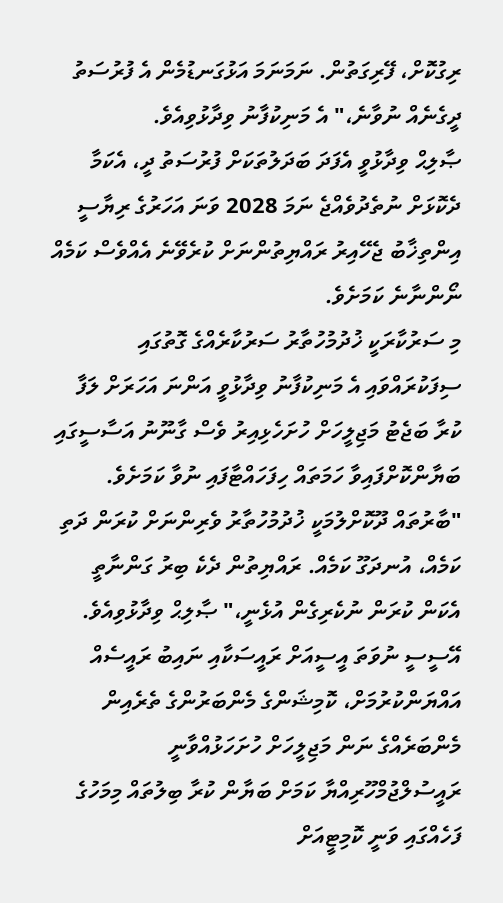ރިގުކޮށް، ފޭރިގަތުން. ނަމަނަމަ އަޅުގަނޑުމެން އެ ފުރުސަތު ދީގެނެއް ނުވާނެ،" އެ މަނިކުފާނު ވިދާޅުވިއެވެ.
ޞާލިޙް ވިދާޅުވީ އެފަދަ ބަދަލުތަކަށް ފުރުސަތު ދީ، އެކަމާ ދެކޮޅަށް ނުތެދުވެއްޖެ ނަމަ 2028 ވަނަ އަހަރުގެ ރިޔާސީ އިންތިޚާބު ޖެހޭއިރު ރައްޔިތުންނަށް ކުރެވޭނެ އެއްވެސް ކަމެއް ނޯންނާނެ ކަމަށެވެ.
މި ސަރުކާރަކީ ޚުދުމުހުތާރު ސަރުކާރެއްގެ ގޮތުގައި ސިފަކުރައްވައި އެ މަނިކުފާނު ވިދާޅުވީ އަންނަ އަހަރަށް ލަފާ ކުރާ ބަޖެޓު މަޖިލީހަށް ހުށަހެޅިއިރު ވެސް ގާނޫނު އަސާސީގައި ބަޔާންކޮށްފައިވާ ހަމަތައް ހިފަހައްޓާފައި ނުވާ ކަމަށެވެ.
"ބާރުތައް ދޫކޮށްލުމަކީ ޚުދުމުހުތާރު ވެރިންނަށް ކުރަން ދަތި ކަމެއް، އުނދަގޫ ކަމެއް. ރައްޔިތުން ދެކެ ބިރު ގަންނާތީ އެކަން ކުރަން ނުކެރިގެން އުޅެނީ،" ޞާލިޙް ވިދާޅުވިއެވެ.
އޭސީސީ ނުވަތަ އީސީއަށް ރައީސަކާއި ނައިބު ރައީސެއް އައްޔަންކުރުމަށް، ކޮމިޝަންގެ މެންބަރުންގެ ތެރެއިން މެންބަރެއްގެ ނަން މަޖިލީހަށް ހުށަހަޅުއްވާނީ ރައީސުލްޖުމްހޫރިއްޔާ ކަމަށް ބަޔާން ކުރާ ބިލުތައް މިމަހުގެ ފަހެއްގައި ވަނީ ކޮމިޓީއަށް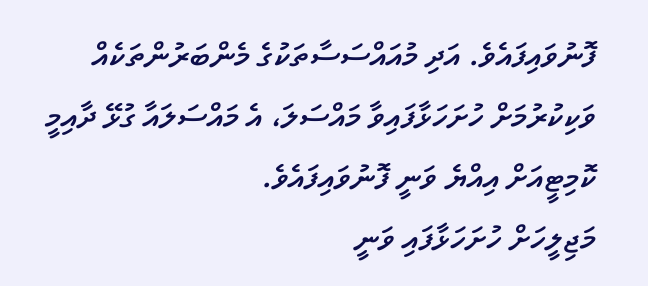ފޮނުވައިފައެވެ. އަދި މުއައްސަސާތަކުގެ މެންބަރުންތަކެއް ވަކިކުރުމަށް ހުށަހަޅާފައިވާ މައްސަލަ، އެ މައްސަލައާ ގުޅޭ ދާއިމީ ކޮމިޓީއަށް އިއްޔެ ވަނީ ފޮނުވައިފައެވެ.
މަޖިލީހަށް ހުށަހަޅާފައި ވަނީ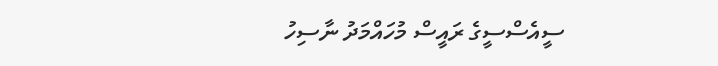ސީއެސްސީގެ ރައީސް މުހައްމަދު ނާސިހު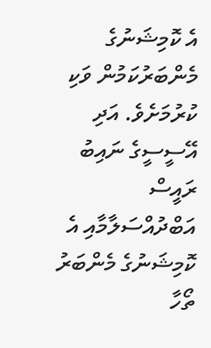އެ ކޮމިޝަނުގެ މެންބަރުކަމުން ވަކި ކުރުމަށެވެ. އަދި އޭސީސީގެ ނައިބު ރައީސް އަބްދުއްސަލާމާއި އެ ކޮމިޝަނުގެ މެންބަރު ތޯހާ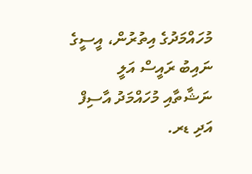މުހައްމަދުގެ އިތުރުން، އީސީގެ ނައިބު ރައީސް އަލީ ނަޝާތާއި މުހައްމަދު އާސިފް އަދި ޑރ.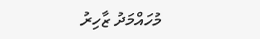މުހައްމަދު ޒާހިރު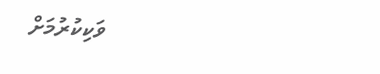ވަކިކުރުމަށް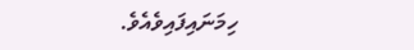ހިމަނައިފައިވެއެވެ.